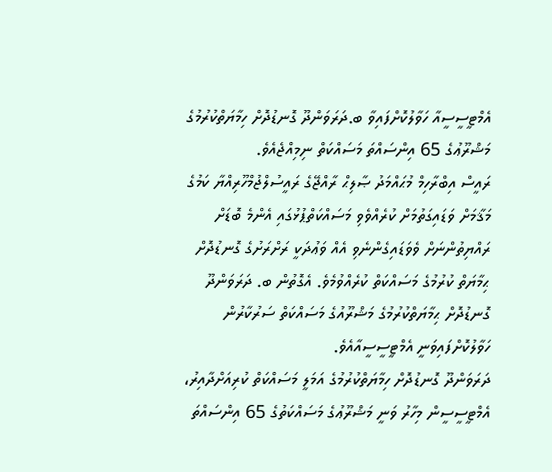އެމްޓީސީސީއާ ހަވާލުކޮށްފައިވާ ބ.ދަރަވަންދޫ ގޮނޑުދޮށް ހިމާޔަތްކުރުމުގެ މަޝްރޫޢުގެ 65 އިންސައްތަ މަސައްކަތް ނިމިއްޖެއެވެ.
ރައީސް އިބްރާހިމް މުޙައްމަދު ޞާލިޙް ރާއްޖޭގެ ރައީސުލްޖުމްހޫރިއްޔާ ކަމުގެ މަޤާމަށް ވަޑައިގަތުމަށް ކުރެއްވެވި މަސައްކަތްޕުޅުގައި އެންމެ ބޮޑަށް ރައްޔިތުންނަށް ވެވަޑައިގެންނެވި އެއް ވަޢުދަކީ ރަށްރަށުގެ ގޮނޑުދޮށް ޙިމާޔަތް ކުރުމުގެ މަސައްކަތް ކުރެއްވުމެވެ. އެގޮތުން ބ. ދަރަވަންދޫ ގޮނޑުދޮށް ޙިމާޔަތްކުރުމުގެ މަޝްރޫއުގެ މަސައްކަތް ސަރުކާރުން ހަވާލުކޮށްފައިވަނީ އެމްޓީސީސީއާއެވެ.
ދަރަވަންދޫ ގޮނޑުދޮށް ހިމާޔަތްކުރުމުގެ އަމަލީ މަސައްކަތް ކުރިއަށްދާއިރު، އެމްޓީސީސީން މިހާރު ވަނީ މަޝްރޫޢުގެ މަސައްކަތުގެ 65 އިންސައްތަ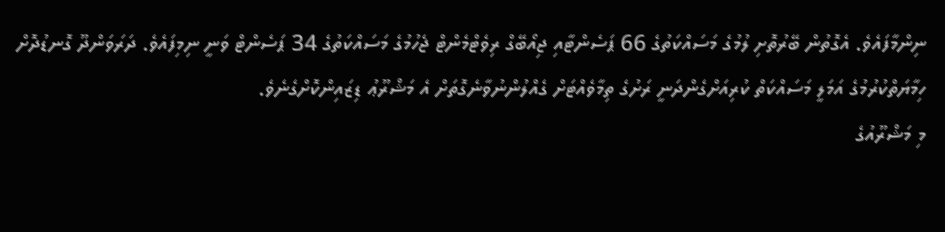ނިންމާފައެވެ. އެގޮތުން ބޭރުތޮށި ލުމުގެ މަސައްކަތުގެ 66 ޕަސެންޓާއި ޖިއޯބޭގް ރިވެޓްމެންޓް ޖެހުމުގެ މަސައްކަތުގެ 34 ޕަސެންޓް ވަނީ ނިމިފައެވެ. ދަރަވަންދޫ ގޮނޑުދޮށް ހިމާޔަތްކުރުމުގެ އަމަލީ މަސައްކަތް ކުރިއަށްގެންދަނީ ރަށުގެ ތިމާވެއްޓަށް ގެއްލުންނުވާނެގޮތަށް އެ މަޝްރޫޢު ޑިޒައިންކޮށްގެނެވެ.
މި މަޝްރޫއުގެ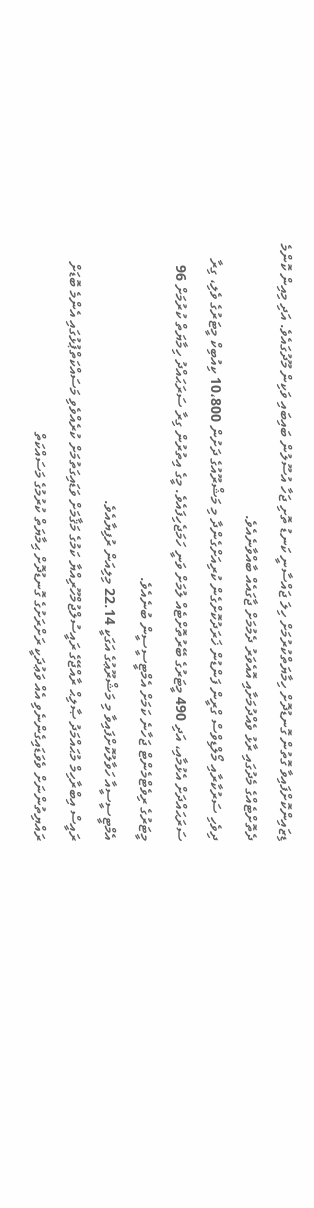ޑިޒައިންކޮށްފައިވާ ގޮތުން ގޮނޑުދޮށް ހިމާޔަތްކުރުމަށް ހިލަ ޖައްސާނީ ކަނޑު ތޮށި ޖަހާ އުސޫލުން ބައިބައި ވަކިން މޫދުގައެވެ. އަދި މިއިން ކޮންމެ ދެތޮށްޓެއްގެ މެދުގައި ރާޅު ވެއްދުމަށާއި އޮއެވަރު ދެމުމަށް ޖާގައެއް ބާއްވާނެއެވެ.
ދިވެހި ސަރުކާރާއި މޯލްޑިވްސް ގްރީން ފަންޑުން ޚަރަދުކޮށްގެން ކުރިއަށްގެންދާ މި މަޝްރޫއުގެ ދަށުން 10،800 ކިއުބިކް މީޓަރުގެ ވެލި، ގިރާ ސަރަޙައްދަށް އެޅުމާއި، އަދި 490 މީޓަރުގެ ބޭރުތޮށްޓެއް ލުމަށް ވަނީ ހަމަޖެހިފައެވެ. މީގެ އިތުރުން ގިރާ ސަރަޙައްދު ހިމާޔަތް ކުރުމަށް 96 މީޓަރުގެ ރިވެޓްމެންޓް ޖަހާނެ ކަމަށް އެމްޓީސީސީން ބުނެއެވެ.
އެމްޓީސީސީއާ ހަވާލުކޮށްފައިވާ މި މަޝްރޫޢުގެ އަގަކީ 22.14 މިލިއަން ރުފިޔާއެވެ.
ރައީސް އިބްރާހިމް މުޙައްމަދު ޞާލިޙް ރާއްޖޭގެ ރައީސުލްޖުމްހޫރިއްޔާ ކަމުގެ މަޤާމަށް ވަޑައިގަތުމަށް ކުރެއްވެވި މަސައްކަތްޕުޅުގައި އެންމެ ބޮޑަށް ރައްޔިތުންނަށް ވެވަޑައިގެންނެވި އެއް ވަޢުދަކީ ރަށްރަށުގެ ގޮނޑުދޮށް ޙިމާޔަތް ކުރުމުގެ މަސައްކަތް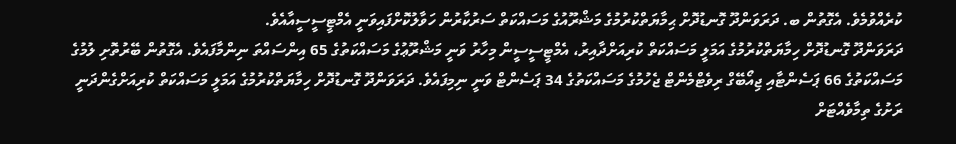ކުރެއްވުމެވެ. އެގޮތުން ބ. ދަރަވަންދޫ ގޮނޑުދޮށް ޙިމާޔަތްކުރުމުގެ މަޝްރޫއުގެ މަސައްކަތް ސަރުކާރުން ހަވާލުކޮށްފައިވަނީ އެމްޓީސީސީއާއެވެ.
ދަރަވަންދޫ ގޮނޑުދޮށް ހިމާޔަތްކުރުމުގެ އަމަލީ މަސައްކަތް ކުރިއަށްދާއިރު، އެމްޓީސީސީން މިހާރު ވަނީ މަޝްރޫޢުގެ މަސައްކަތުގެ 65 އިންސައްތަ ނިންމާފައެވެ. އެގޮތުން ބޭރުތޮށި ލުމުގެ މަސައްކަތުގެ 66 ޕަސެންޓާއި ޖިއޯބޭގް ރިވެޓްމެންޓް ޖެހުމުގެ މަސައްކަތުގެ 34 ޕަސެންޓް ވަނީ ނިމިފައެވެ. ދަރަވަންދޫ ގޮނޑުދޮށް ހިމާޔަތްކުރުމުގެ އަމަލީ މަސައްކަތް ކުރިއަށްގެންދަނީ ރަށުގެ ތިމާވެއްޓަށް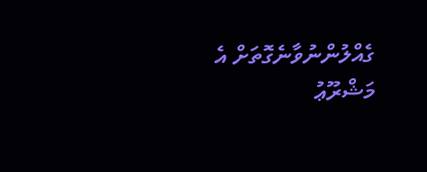ގެއްލުންނުވާނެގޮތަށް އެ މަޝްރޫޢު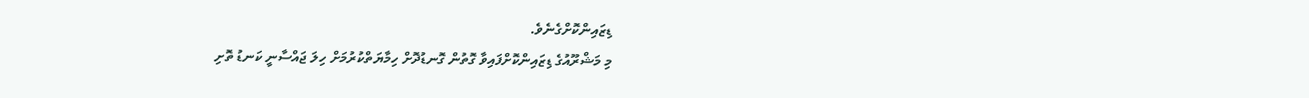ޑިޒައިންކޮށްގެނެވެ.
މި މަޝްރޫއުގެ ޑިޒައިންކޮށްފައިވާ ގޮތުން ގޮނޑުދޮށް ހިމާޔަތްކުރުމަށް ހިލަ ޖައްސާނީ ކަނޑު ތޮށި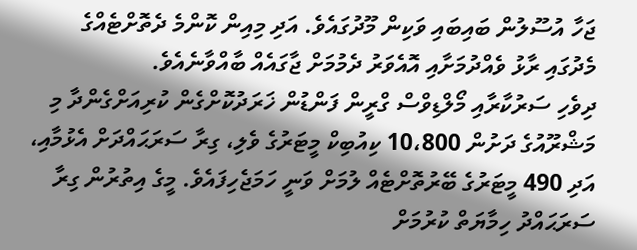ޖަހާ އުސޫލުން ބައިބައި ވަކިން މޫދުގައެވެ. އަދި މިއިން ކޮންމެ ދެތޮށްޓެއްގެ މެދުގައި ރާޅު ވެއްދުމަށާއި އޮއެވަރު ދެމުމަށް ޖާގައެއް ބާއްވާނެއެވެ.
ދިވެހި ސަރުކާރާއި މޯލްޑިވްސް ގްރީން ފަންޑުން ޚަރަދުކޮށްގެން ކުރިއަށްގެންދާ މި މަޝްރޫއުގެ ދަށުން 10،800 ކިއުބިކް މީޓަރުގެ ވެލި، ގިރާ ސަރަޙައްދަށް އެޅުމާއި، އަދި 490 މީޓަރުގެ ބޭރުތޮށްޓެއް ލުމަށް ވަނީ ހަމަޖެހިފައެވެ. މީގެ އިތުރުން ގިރާ ސަރަޙައްދު ހިމާޔަތް ކުރުމަށް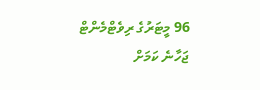96 މީޓަރުގެ ރިވެޓްމެންޓް ޖަހާނެ ކަމަށް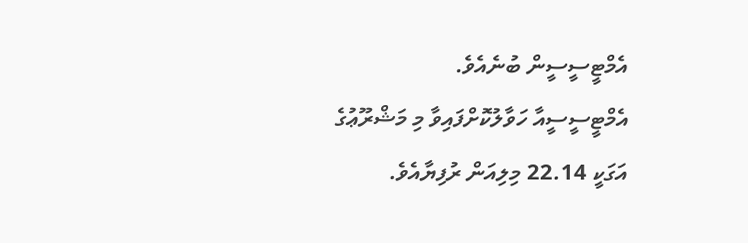އެމްޓީސީސީން ބުނެއެވެ.
އެމްޓީސީސީއާ ހަވާލުކޮށްފައިވާ މި މަޝްރޫޢުގެ އަގަކީ 22.14 މިލިއަން ރުފިޔާއެވެ.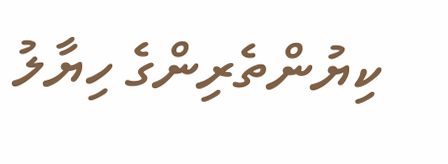ކިޔުންތެރިންގެ ހިޔާލު